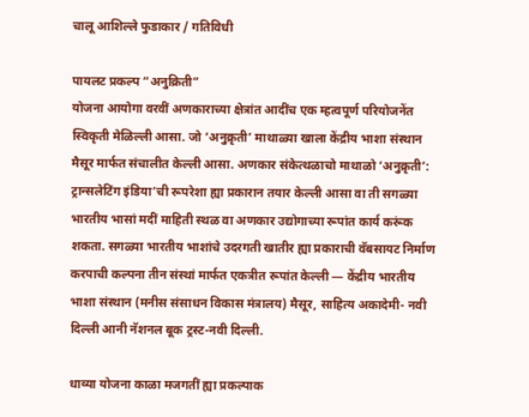चालू आशिल्ले फुडाकार / गतिविधी

पायलट प्रकल्प “अनुक्रिती”
योजना आयोगा वरवीं अणकाराच्या क्षेत्रांत आदींच एक म्हत्वपूर्ण परियोजनेंत स्विकृती मेळिल्ली आसा. जो ‘अनुक्रृती’ माथाळ्या खाला केंद्रीय भाशा संस्थान मैसूर मार्फत संचालीत केल्ली आसा. अणकार संकेत्थळाचो माथाळो ‘अनुक्रृती’: ट्रान्सलेटिंग इंडिया’ची रूपरेशा ह्या प्रकारान तयार केल्ली आसा वा ती सगळ्या भारतीय भासां मदीं माहिती स्थळ वा अणकार उद्योगाच्या रूपांत कार्य करूंक शकता. सगळ्या भारतीय भाशांचे उदरगती खातीर ह्या प्रकाराची वॅबसायट निर्माण करपाची कल्पना तीन संस्थां मार्फत एकत्रीत रूपांत केल्ली — केंद्रीय भारतीय भाशा संस्थान (मनीस संसाधन विकास मंत्रालय) मैसूर, साहित्य अकादेमी- नवी दिल्ली आनी नॅशनल बूक ट्रस्ट-नवी दिल्ली.

धाव्या योजना काळा मजगतीं ह्या प्रकल्पाक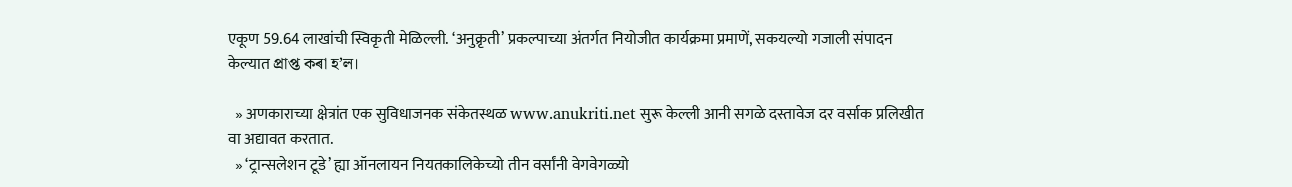एकूण 59.64 लाखांची स्विकृती मेळिल्ली. ‘अनुक्रृती’ प्रकल्पाच्या अंतर्गत नियोजीत कार्यक्रमा प्रमाणें, सकयल्यो गजाली संपादन केल्यात প্ৰাপ্ত কৰা হ’ল।

  » अणकाराच्या क्षेत्रांत एक सुविधाजनक संकेतस्थळ www.anukriti.net सुरू केल्ली आनी सगळे दस्तावेज दर वर्साक प्रलिखीत वा अद्यावत करतात.
  » ‘ट्रान्सलेशन टूडे’ ह्या ऑनलायन नियतकालिकेच्यो तीन वर्सांनी वेगवेगळ्यो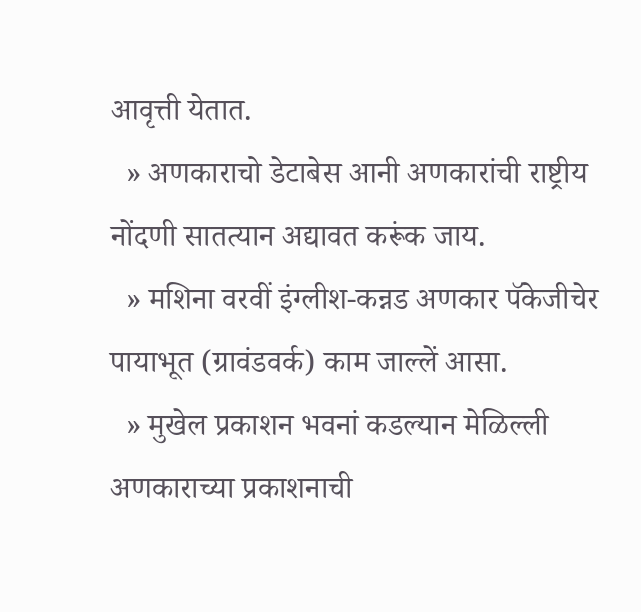आवृत्ती येतात.
  » अणकाराचो डेटाबेस आनी अणकारांची राष्ट्रीय नोंदणी सातत्यान अद्यावत करूंक जाय.
  » मशिना वरवीं इंग्लीश-कन्नड अणकार पॅकेजीचेर पायाभूत (ग्रावंडवर्क) काम जाल्लें आसा.
  » मुखेल प्रकाशन भवनां कडल्यान मेळिल्ली अणकाराच्या प्रकाशनाची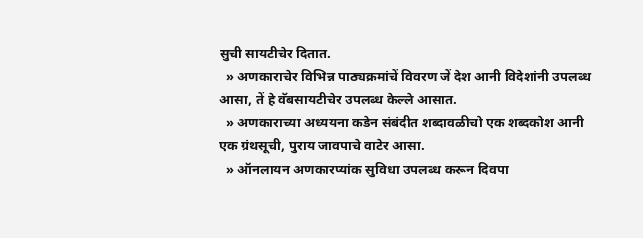सुची सायटीचेर दितात.
  » अणकाराचेर विभिन्न पाठ्यक्रमांचें विवरण जें देश आनी विदेशांनी उपलब्ध आसा, तें हे वॅबसायटीचेर उपलब्ध केल्ले आसात.
  » अणकाराच्या अध्ययना कडेन संबंदीत शब्दावळीचो एक शब्दकोश आनी एक ग्रंथसूची, पुराय जावपाचे वाटेर आसा.
  » ऑनलायन अणकारप्यांक सुविधा उपलब्ध करून दिवपा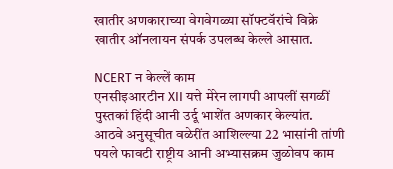खातीर अणकाराच्या वेगवेगळ्या सॉफ्टवॅरांचे विक्रे खातीर ऑनलायन संपर्क उपलब्ध केल्ले आसात.

NCERT न केल्लें काम
एनसीइआरटीन XII यत्ते मेरेन लागपी आपलीं सगळीं पुस्तकां हिंदी आनी उर्दू भाशेंत अणकार केल्यांत. आठवे अनुसूचीत वळेरींत आशिल्ल्या 22 भासांनी तांणी पयले फावटी राष्ट्रीय आनी अभ्यासक्रम जुळोवप काम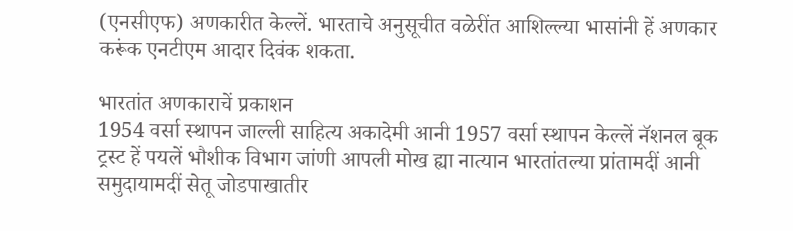(एनसीएफ) अणकारीत केल्लें. भारताचे अनुसूचीत वळेरींत आशिल्ल्या भासांनी हें अणकार करूंक एनटीएम आदार दिवंक शकता.

भारतांत अणकाराचें प्रकाशन
1954 वर्सा स्थापन जाल्ली साहित्य अकादेमी आनी 1957 वर्सा स्थापन केल्लें नॅशनल बूक ट्रस्ट हें पयलें भौशीक विभाग जांणी आपली मोख ह्या नात्यान भारतांतल्या प्रांतामदीं आनी समुदायामदीं सेतू जोडपाखातीर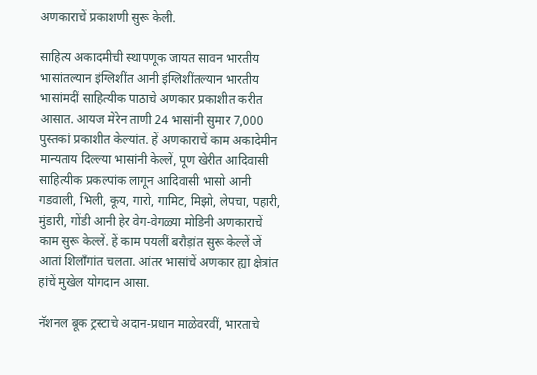अणकाराचें प्रकाशणी सुरू केली.

साहित्य अकादमीची स्थापणूक जायत सावन भारतीय भासांतल्यान इंग्लिशींत आनी इंग्लिशींतल्यान भारतीय भासांमदीं साहित्यीक पाठाचे अणकार प्रकाशीत करीत आसात. आयज मेरेन ताणी 24 भासांनी सुमार 7,000 पुस्तकां प्रकाशीत केल्यांत. हें अणकाराचें काम अकादेमीन मान्यताय दिल्ल्या भासांनी केल्लें, पूण खेरीत आदिवासी साहित्यीक प्रकल्पांक लागून आदिवासी भासो आनी गडवाली, भिली, कूय, गारो, गामिट, मिझो, लेपचा, पहारी, मुंडारी, गोंडी आनी हेर वेग-वेगळ्या मोडिनी अणकाराचें काम सुरू केल्लें. हें काम पयलीं बरौड़ांत सुरू केल्लें जें आतां शिलाँगांत चलता. आंतर भासांचें अणकार ह्या क्षेत्रांत हांचें मुखेल योगदान आसा.

नॅशनल बूक ट्रस्टाचे अदान-प्रधान माळेवरवीं, भारताचे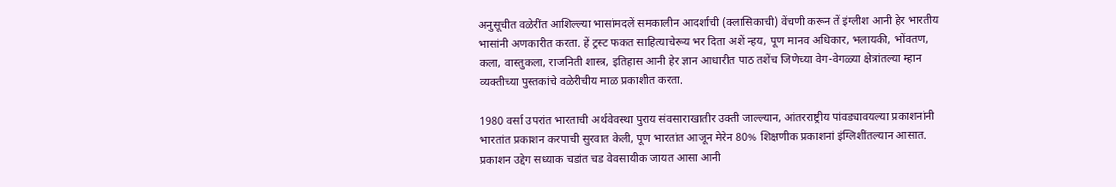अनुसूचीत वळेरींत आशिल्ल्या भासांमदलें समकालीन आदर्शाची (क्लासिकाची) वेंचणी करून तें इंग्लीश आनी हेर भारतीय भासांनी अणकारीत करता. हें ट्रस्ट फकत साहित्याचेरूय भर दिता अशें न्हय, पूण मानव अधिकार, भलायकी, भोंवतण, कला, वास्तुकला, राजनिती शास्त्र, इतिहास आनी हेर ज्ञान आधारीत पाठ तशेंच जिणेच्या वेग-वेगळ्या क्षेत्रांतल्या म्हान व्यक्तीच्या पुस्तकांचे वळेरीचीय माळ प्रकाशीत करता.

1980 वर्सा उपरांत भारताची अर्थवेवस्था पुराय संवसाराखातीर उक्ती जाल्ल्यान, आंतरराष्ट्रीय पांवड्यावयल्या प्रकाशनांनी भारतांत प्रकाशन करपाची सुरवात केली, पूण भारतांत आजून मेरेन 80% शिक्षणीक प्रकाशनां इंग्लिशींतल्यान आसात. प्रकाशन उद्देग सध्याक चडांत चड वेवसायीक जायत आसा आनी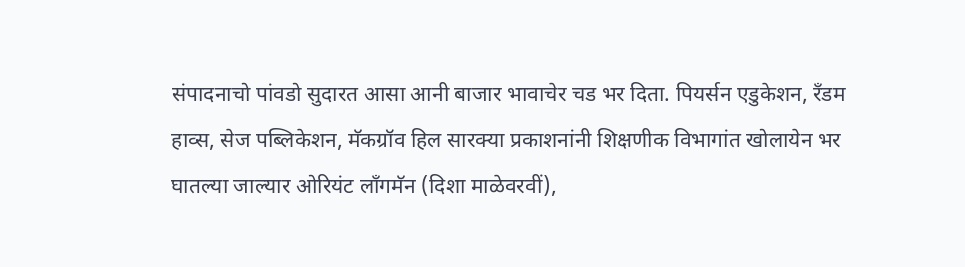संपादनाचो पांवडो सुदारत आसा आनी बाजार भावाचेर चड भर दिता. पियर्सन एडुकेशन, रँडम हाव्स, सेज पब्लिकेशन, मॅकग्रॉव हिल सारक्या प्रकाशनांनी शिक्षणीक विभागांत खोलायेन भर घातल्या जाल्यार ओरियंट लाँगमॅन (दिशा माळेवरवीं),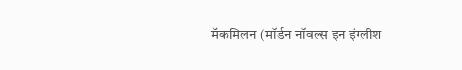मॅकमिलन (मॉर्डन नॉवल्स इन इंग्लीश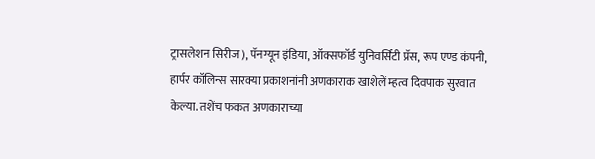ट्रासलेशन सिरीज), पॅनग्यून इंडिया, ऑक्सफॉर्ड युनिवर्सिटी प्रॅस, रूप एण्ड कंपनी, हार्पर कॉलिन्स सारक्या प्रकाशनांनी अणकाराक खाशेलें म्हत्व दिवपाक सुरवात केल्या. तशेंच फकत अणकाराच्या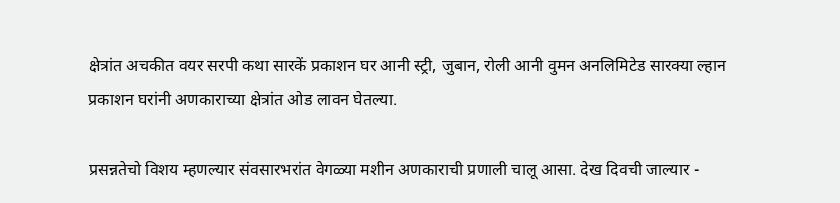क्षेत्रांत अचकीत वयर सरपी कथा सारकें प्रकाशन घर आनी स्ट्री, जुबान, रोली आनी वुमन अनलिमिटेड सारक्या ल्हान प्रकाशन घरांनी अणकाराच्या क्षेत्रांत ओड लावन घेतल्या.

प्रसन्नतेचो विशय म्हणल्यार संवसारभरांत वेगळ्या मशीन अणकाराची प्रणाली चालू आसा. देख दिवची जाल्यार -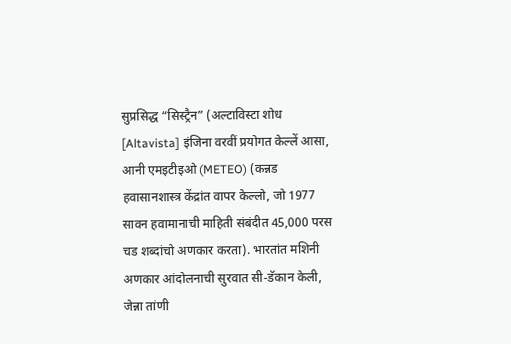सुप्रसिद्ध “सिस्ट्रैन” (अल्टाविस्टा शोध [Altavista] इंजिना वरवीं प्रयोगत केल्लें आसा, आनी एमइटीइओ (METEO) (कन्नड हवासानशास्त्र केंद्रांत वापर केल्लो, जो 1977 सावन हवामानाची माहिती संबंदीत 45,000 परस चड शब्दांचो अणकार करता). भारतांत मशिनी अणकार आंदोलनाची सुरवात सी-डॅकान केली, जेन्ना तांणी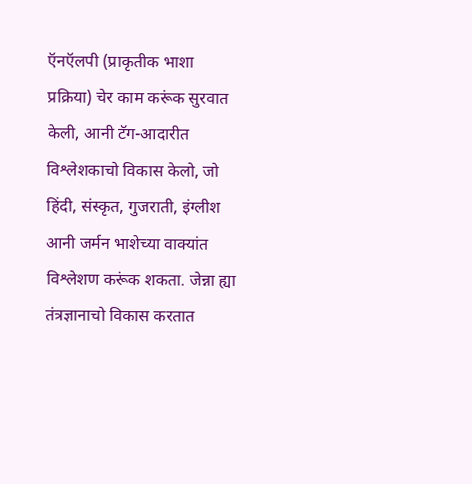ऍनऍलपी (प्राकृतीक भाशा प्रक्रिया) चेर काम करूंक सुरवात केली, आनी टॅग-आदारीत विश्लेशकाचो विकास केलो, जो हिंदी, संस्कृत, गुजराती, इंग्लीश आनी जर्मन भाशेच्या वाक्यांत विश्लेशण करूंक शकता. जेन्ना ह्या तंत्रज्ञानाचो विकास करतात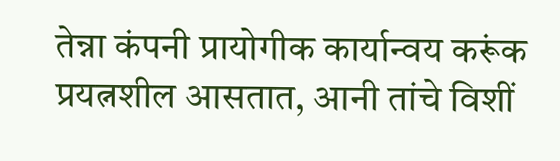तेन्ना कंपनी प्रायोगीक कार्यान्वय करूंक प्रयत्नशील आसतात, आनी तांचे विशीं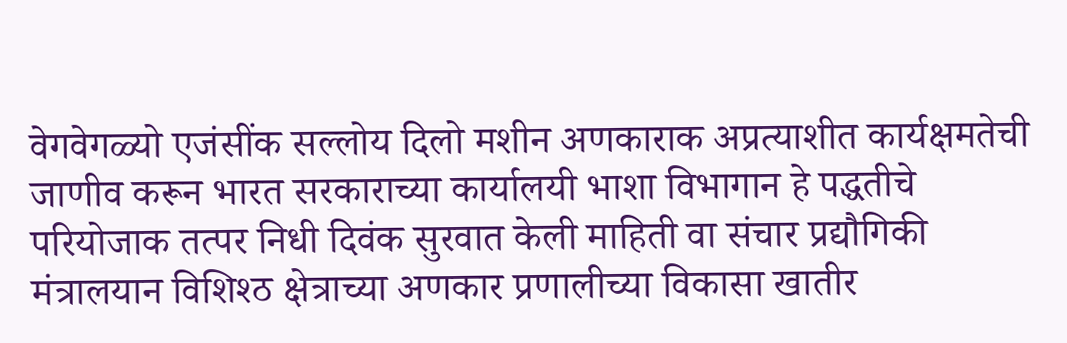वेगवेगळ्यो एजंसींक सल्लोय दिलो मशीन अणकाराक अप्रत्याशीत कार्यक्षमतेची जाणीव करून भारत सरकाराच्या कार्यालयी भाशा विभागान हे पद्धतीचे परियोजाक तत्पर निधी दिवंक सुरवात केली माहिती वा संचार प्रद्यौगिकी मंत्रालयान विशिश्ठ क्षेत्राच्या अणकार प्रणालीच्या विकासा खातीर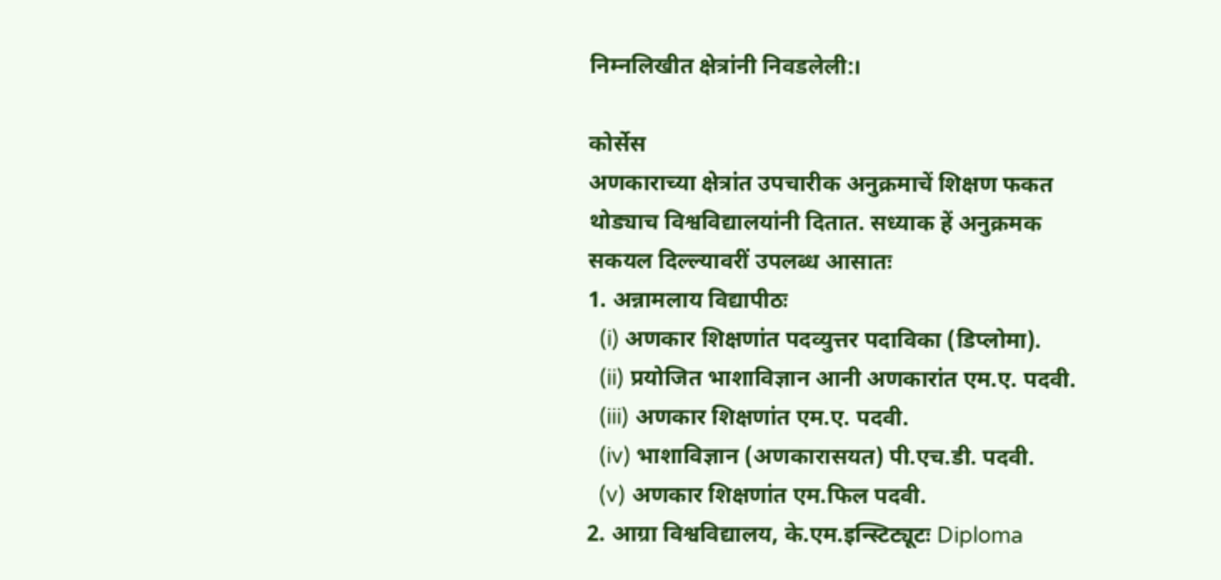निम्नलिखीत क्षेत्रांनी निवडलेली:।

कोर्सेस
अणकाराच्या क्षेत्रांत उपचारीक अनुक्रमाचें शिक्षण फकत थोड्याच विश्वविद्यालयांनी दितात. सध्याक हें अनुक्रमक सकयल दिल्ल्यावरीं उपलब्ध आसातः
1. अन्नामलाय विद्यापीठः
  (i) अणकार शिक्षणांत पदव्युत्तर पदाविका (डिप्लोमा).
  (ii) प्रयोजित भाशाविज्ञान आनी अणकारांत एम.ए. पदवी.
  (iii) अणकार शिक्षणांत एम.ए. पदवी.
  (iv) भाशाविज्ञान (अणकारासयत) पी.एच.डी. पदवी.
  (v) अणकार शिक्षणांत एम.फिल पदवी.
2. आग्रा विश्वविद्यालय, के.एम.इन्स्टिट्यूटः Diploma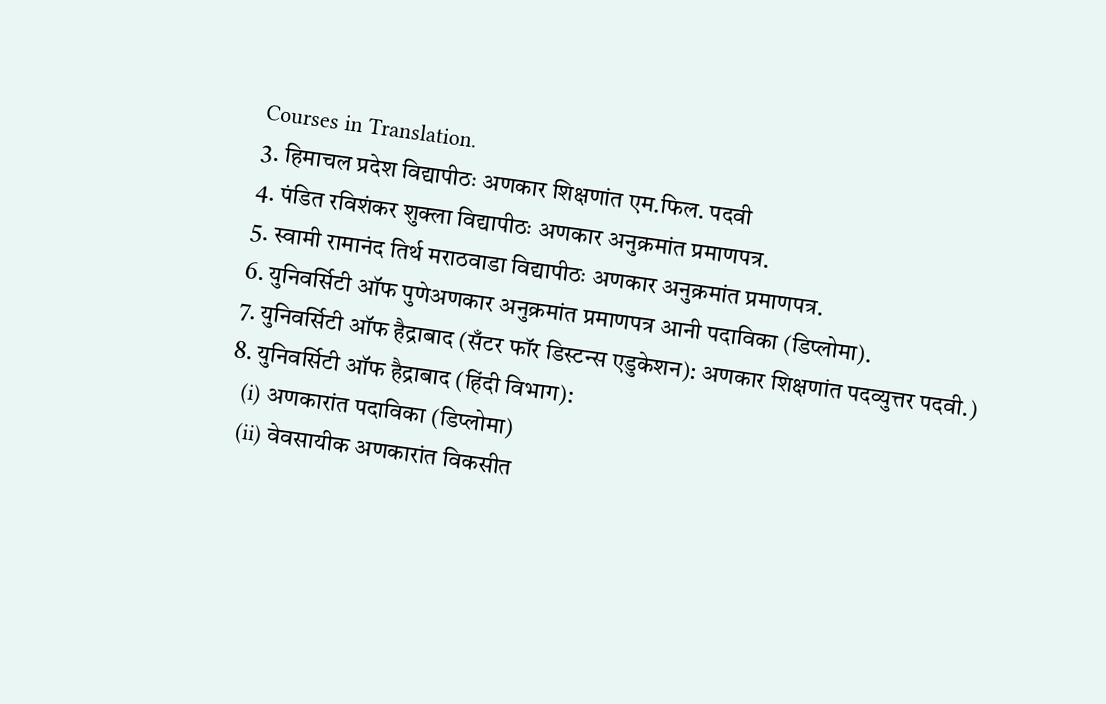Courses in Translation.
3. हिमाचल प्रदेश विद्यापीठः अणकार शिक्षणांत एम.फिल. पदवी
4. पंडित रविशंकर शुक्ला विद्यापीठः अणकार अनुक्रमांत प्रमाणपत्र.
5. स्वामी रामानंद तिर्थ मराठवाडा विद्यापीठः अणकार अनुक्रमांत प्रमाणपत्र.
6. युनिवर्सिटी ऑफ पुणेअणकार अनुक्रमांत प्रमाणपत्र आनी पदाविका (डिप्लोमा).
7. युनिवर्सिटी ऑफ हैद्राबाद (सँटर फॉर डिस्टन्स एडुकेशन): अणकार शिक्षणांत पदव्युत्तर पदवी.)
8. युनिवर्सिटी ऑफ हैद्राबाद (हिंदी विभाग):
  (i) अणकारांत पदाविका (डिप्लोमा)
  (ii) वेवसायीक अणकारांत विकसीत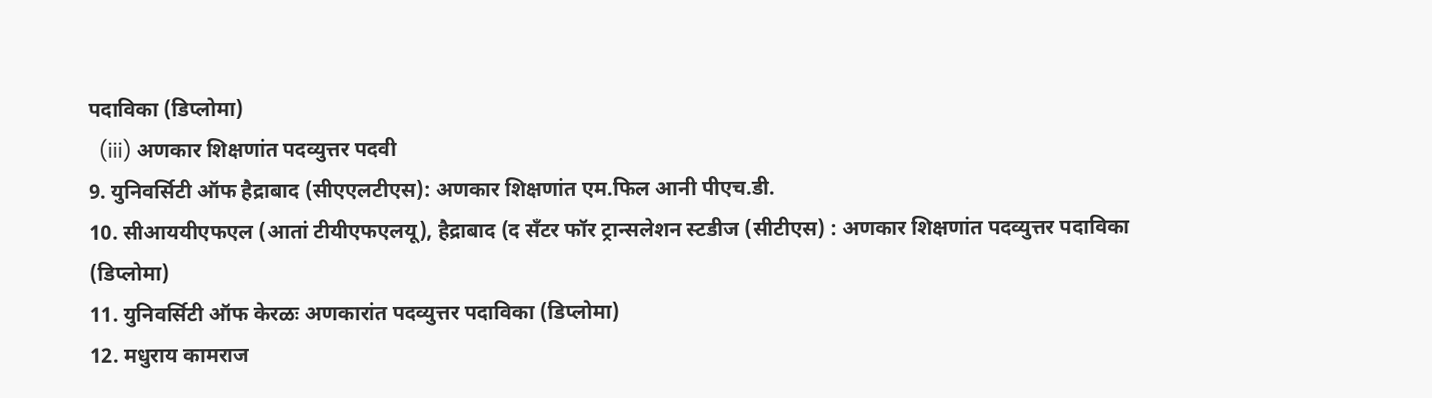पदाविका (डिप्लोमा)
  (iii) अणकार शिक्षणांत पदव्युत्तर पदवी
9. युनिवर्सिटी ऑफ हैद्राबाद (सीएएलटीएस): अणकार शिक्षणांत एम.फिल आनी पीएच.डी.
10. सीआययीएफएल (आतां टीयीएफएलयू), हैद्राबाद (द सँटर फॉर ट्रान्सलेशन स्टडीज (सीटीएस) : अणकार शिक्षणांत पदव्युत्तर पदाविका (डिप्लोमा)
11. युनिवर्सिटी ऑफ केरळः अणकारांत पदव्युत्तर पदाविका (डिप्लोमा)
12. मधुराय कामराज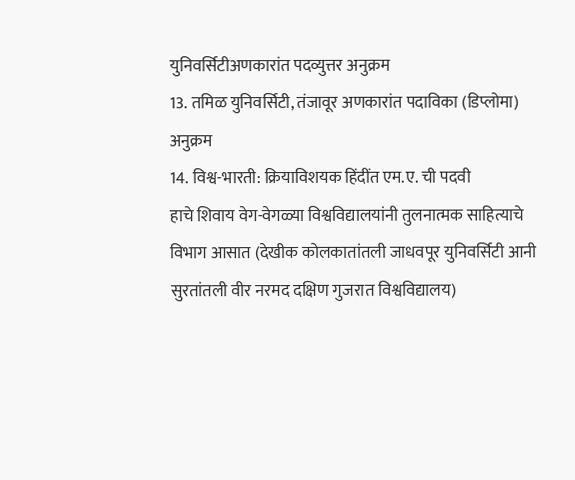युनिवर्सिटीअणकारांत पदव्युत्तर अनुक्रम
13. तमिळ युनिवर्सिटी, तंजावूर अणकारांत पदाविका (डिप्लोमा) अनुक्रम
14. विश्व-भारती: क्रियाविशयक हिंदींत एम.ए. ची पदवी
हाचे शिवाय वेग-वेगळ्या विश्वविद्यालयांनी तुलनात्मक साहित्याचे विभाग आसात (देखीक कोलकातांतली जाधवपूर युनिवर्सिटी आनी सुरतांतली वीर नरमद दक्षिण गुजरात विश्वविद्यालय)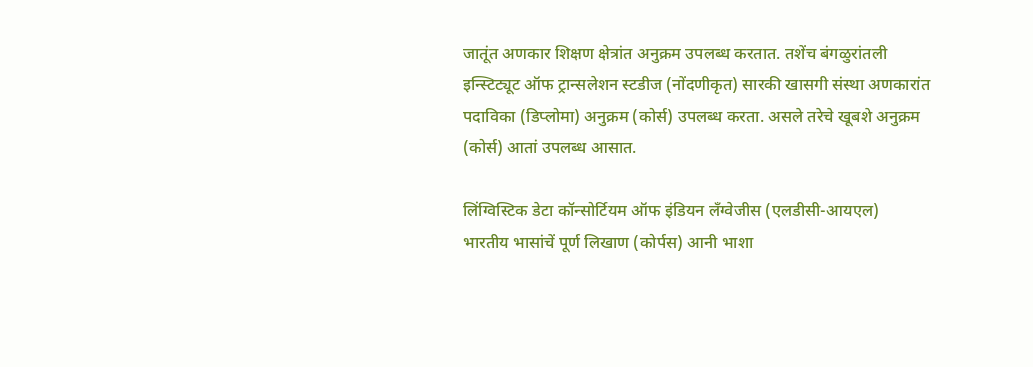जातूंत अणकार शिक्षण क्षेत्रांत अनुक्रम उपलब्ध करतात. तशेंच बंगळुरांतली इन्स्टिट्यूट ऑफ ट्रान्सलेशन स्टडीज (नोंदणीकृत) सारकी खासगी संस्था अणकारांत पदाविका (डिप्लोमा) अनुक्रम (कोर्स) उपलब्ध करता. असले तरेचे खूबशे अनुक्रम (कोर्स) आतां उपलब्ध आसात.

लिंग्विस्टिक डेटा कॉन्सोर्टियम ऑफ इंडियन लँग्वेजीस (एलडीसी-आयएल)
भारतीय भासांचें पूर्ण लिखाण (कोर्पस) आनी भाशा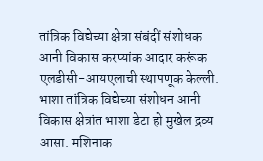तांत्रिक विद्येच्या क्षेत्रा संबंदीं संशोधक आनी विकास करप्यांक आदार करूंक एलडीसी-आयएलाची स्थापणूक केल्ली. भाशा तांत्रिक विद्येच्या संशोधन आनी विकास क्षेत्रांत भाशा डेटा हो मुखेल द्रव्य आसा. मशिनाक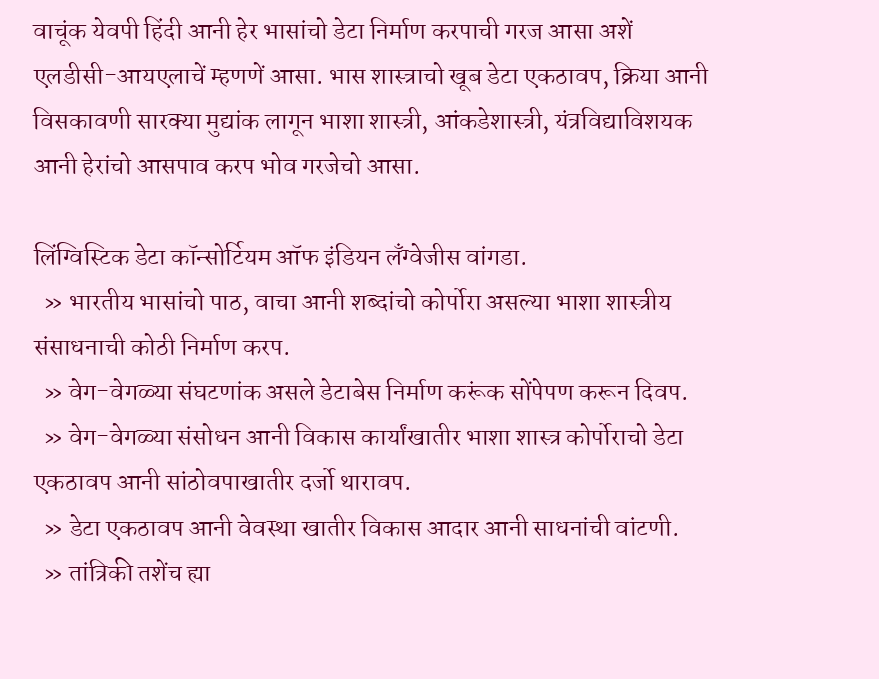वाचूंक येवपी हिंदी आनी हेर भासांचो डेटा निर्माण करपाची गरज आसा अशें एलडीसी-आयएलाचें म्हणणें आसा. भास शास्त्राचो खूब डेटा एकठावप, क्रिया आनी विसकावणी सारक्या मुद्यांक लागून भाशा शास्त्री, आंकडेशास्त्री, यंत्रविद्याविशयक आनी हेरांचो आसपाव करप भोव गरजेचो आसा.

लिंग्विस्टिक डेटा कॉन्सोर्टियम ऑफ इंडियन लँग्वेजीस वांगडा.
  » भारतीय भासांचो पाठ, वाचा आनी शब्दांचो कोर्पोरा असल्या भाशा शास्त्रीय संसाधनाची कोठी निर्माण करप.
  » वेग-वेगळ्या संघटणांक असले डेटाबेस निर्माण करूंक सोंपेपण करून दिवप.
  » वेग-वेगळ्या संसोधन आनी विकास कार्यांखातीर भाशा शास्त्र कोर्पोराचो डेटा एकठावप आनी सांठोवपाखातीर दर्जो थारावप.
  » डेटा एकठावप आनी वेवस्था खातीर विकास आदार आनी साधनांची वांटणी.
  » तांत्रिकी तशेंच ह्या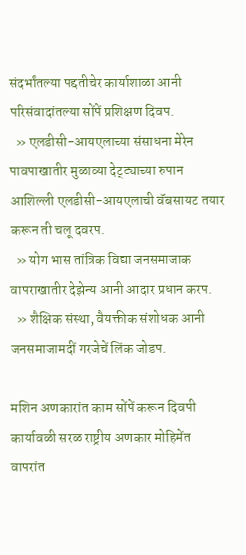संदर्भांतल्या पद्दतीचेर कार्याशाळा आनी परिसंवादांतल्या सोंपें प्रशिक्षण दिवप.
  » एलडीसी-आयएलाच्या संसाधना मेरेन पावपाखातीर मुळाव्या देट्ट्याच्या रुपान आशिल्ली एलडीसी-आयएलाची वॅबसायट तयार करून ती चलू दवरप.
  » योग भास तांत्रिक विद्या जनसमाजाक वापराखातीर देझेन्य आनी आदार प्रधान करप.
  » शैक्षिक संस्था, वैयक्तीक संशोधक आनी जनसमाजामदीं गरजेचें लिंक जोडप.

मशिन अणकारांत काम सोंपें करून दिवपी कार्यावळी सरळ राष्ट्रीय अणकार मोहिमेंत वापरांत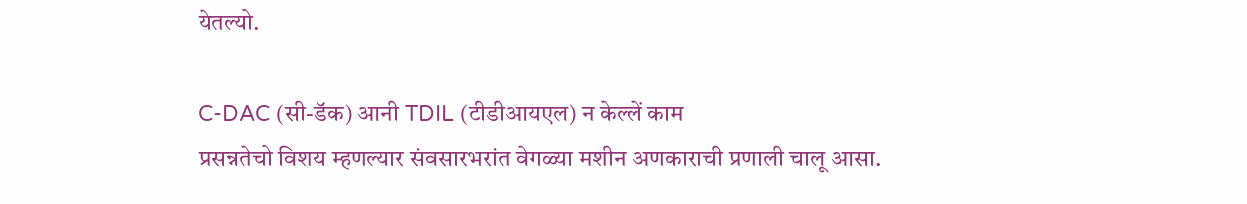येतल्यो.

C-DAC (सी-डॅक) आनी TDIL (टीडीआयएल) न केल्लें काम
प्रसन्नतेचो विशय म्हणल्यार संवसारभरांत वेगळ्या मशीन अणकाराची प्रणाली चालू आसा.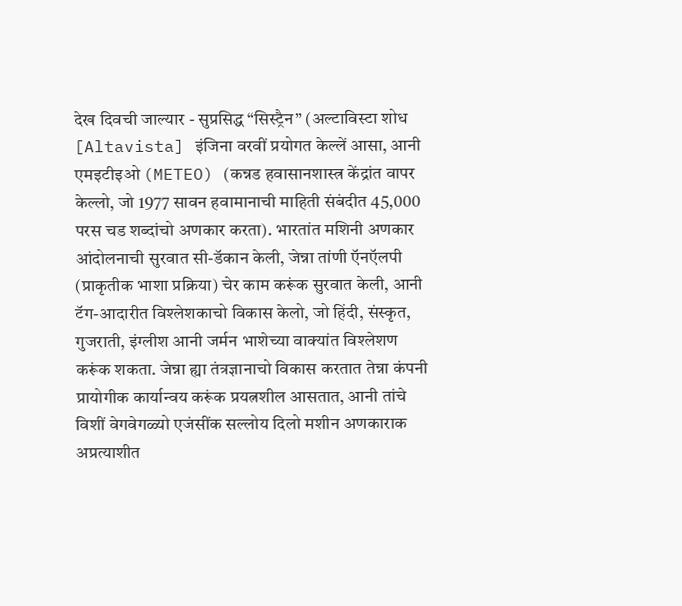देख दिवची जाल्यार - सुप्रसिद्ध “सिस्ट्रैन” (अल्टाविस्टा शोध [Altavista] इंजिना वरवीं प्रयोगत केल्लें आसा, आनी एमइटीइओ (METEO) (कन्नड हवासानशास्त्र केंद्रांत वापर केल्लो, जो 1977 सावन हवामानाची माहिती संबंदीत 45,000 परस चड शब्दांचो अणकार करता). भारतांत मशिनी अणकार आंदोलनाची सुरवात सी-डॅकान केली, जेन्ना तांणी ऍनऍलपी (प्राकृतीक भाशा प्रक्रिया) चेर काम करूंक सुरवात केली, आनी टॅग-आदारीत विश्लेशकाचो विकास केलो, जो हिंदी, संस्कृत, गुजराती, इंग्लीश आनी जर्मन भाशेच्या वाक्यांत विश्लेशण करूंक शकता. जेन्ना ह्या तंत्रज्ञानाचो विकास करतात तेन्ना कंपनी प्रायोगीक कार्यान्वय करूंक प्रयत्नशील आसतात, आनी तांचे विशीं वेगवेगळ्यो एजंसींक सल्लोय दिलो मशीन अणकाराक अप्रत्याशीत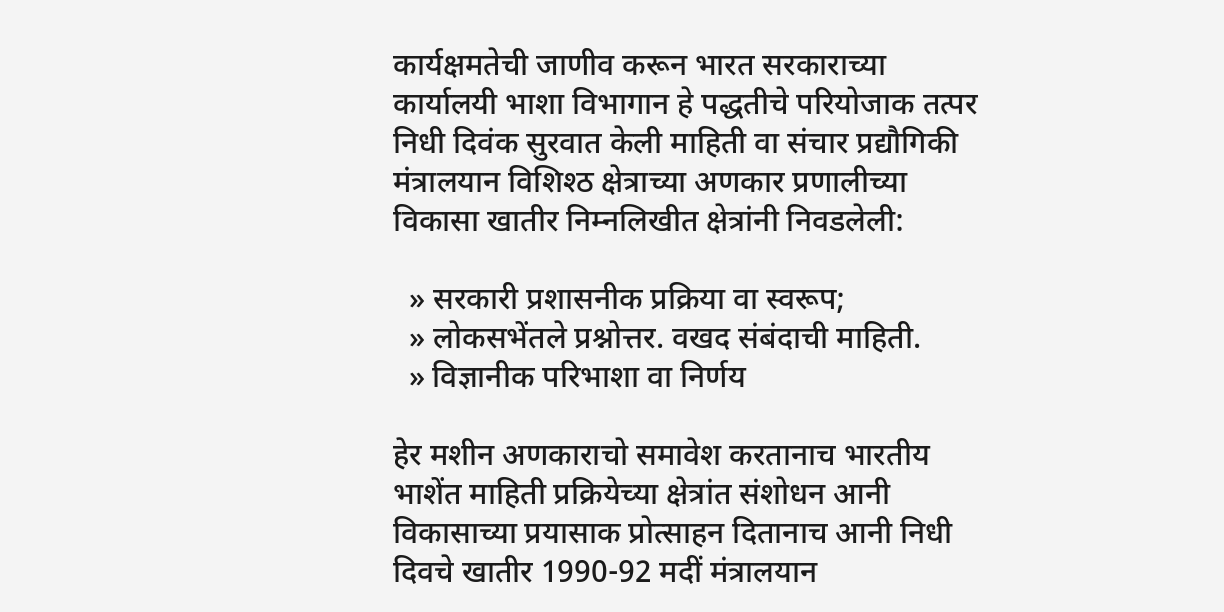कार्यक्षमतेची जाणीव करून भारत सरकाराच्या कार्यालयी भाशा विभागान हे पद्धतीचे परियोजाक तत्पर निधी दिवंक सुरवात केली माहिती वा संचार प्रद्यौगिकी मंत्रालयान विशिश्ठ क्षेत्राच्या अणकार प्रणालीच्या विकासा खातीर निम्नलिखीत क्षेत्रांनी निवडलेली:

  » सरकारी प्रशासनीक प्रक्रिया वा स्वरूप;
  » लोकसभेंतले प्रश्नोत्तर. वखद संबंदाची माहिती.
  » विज्ञानीक परिभाशा वा निर्णय

हेर मशीन अणकाराचो समावेश करतानाच भारतीय भाशेंत माहिती प्रक्रियेच्या क्षेत्रांत संशोधन आनी विकासाच्या प्रयासाक प्रोत्साहन दितानाच आनी निधी दिवचे खातीर 1990-92 मदीं मंत्रालयान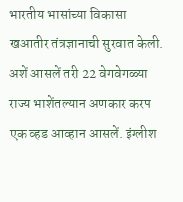भारतीय भासांच्या विकासा खआतीर तंत्रज्ञानाची सुरवात केली. अशें आसलें तरी 22 वेगवेगळ्या राज्य भाशेंतल्यान अणकार करप एक व्हड आव्हान आसलें. इंग्लीश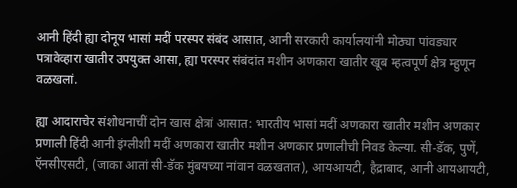आनी हिंदी ह्या दोनूय भासां मदीं परस्पर संबंद आसात, आनी सरकारी कार्यालयांनी मोठ्या पांवड्यार पत्रावेव्हारा खातीर उपयुक्त आसा, ह्या परस्पर संबंदांत मशीन अणकारा खातीर खूब म्हत्वपूर्ण क्षेत्र म्हुणून वळखलां.

ह्या आदाराचेर संशोधनाचीं दोन खास क्षेत्रां आसात: भारतीय भासां मदीं अणकारा खातीर मशीन अणकार प्रणाली हिंदी आनी इंग्लीशी मदीं अणकारा खातीर मशीन अणकार प्रणालीची निवड केल्या. सी-डॅक, पुणें, ऍनसीएसटी, (जाका आतां सी-डॅक मुंबयच्या नांवान वळखतात), आयआयटी, हैद्राबाद, आनी आयआयटी,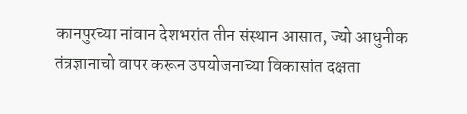कानपुरच्या नांवान देशभरांत तीन संस्थान आसात, ज्यो आधुनीक तंत्रज्ञानाचो वापर करून उपयोजनाच्या विकासांत दक्षता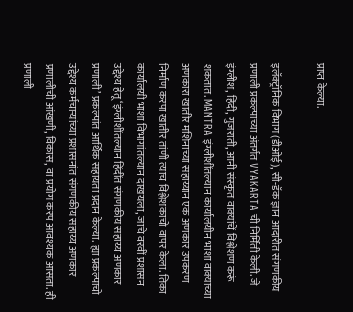प्राप्त केल्या.

इलॅक्ट्रॉनिक विभाग (डीओई), सी-डॅक ज्ञान आदारीत संगणकीय प्रणाली प्रकल्पाच्या अंतर्गत VYAKARTA ची निर्मिती केली. जे इंग्लीश, हिंदी, गुजराती, आनी संस्कृत वाक्यांचें विश्लेशण करूं शकतात. MANTRA इंग्लीशींतल्यान कार्यालयीन भाशा वाक्याच्या अणकारा खातीर मशिनाच्या सहाय्यान एक अणकार उपकरण निर्माण करपा खातीर तांणी त्याच विश्लेशकाचो वापर केला. तिका कार्यालयी भाशा विभागांतल्यान दाखयला, जाचे वरवीं प्रशासन उद्देश्य हेतू ‘इंग्लीशींतल्यान हिंदींत संगणकीय सहाय्य अणकार प्रणाली’ प्रकल्पांत आर्थिक सहायता प्रदान केल्या. ह्या प्रकल्पाचो उद्देश्य कर्मचाऱ्यांच्या प्रशासनांत संगणकीय सहाय्य अणकार प्रणालीची आंखणी, विकास, वा प्रयोग करप आवश्यक आसता. ही प्रणाली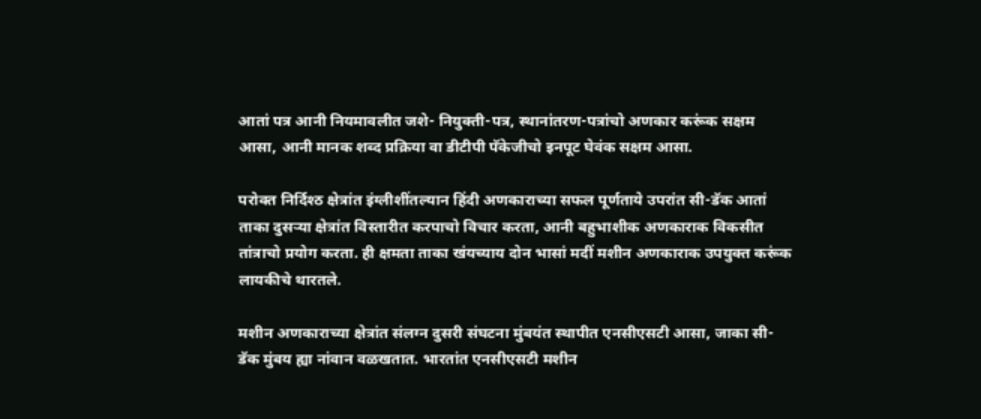आतां पत्र आनी नियमावलीत जशे- नियुक्ती-पत्र, स्थानांतरण-पत्रांचो अणकार करूंक सक्षम आसा, आनी मानक शब्द प्रक्रिया वा डीटीपी पॅकेजीचो इनपूट घेवंक सक्षम आसा.

परोक्त निर्दिश्ठ क्षेत्रांत इंग्लीशींतल्यान हिंदी अणकाराच्या सफल पूर्णताये उपरांत सी-डॅक आतां ताका दुसऱ्या क्षेत्रांत विस्तारीत करपाचो विचार करता, आनी बहुभाशीक अणकाराक विकसीत तांत्राचो प्रयोग करता. ही क्षमता ताका खंयच्याय दोन भासां मदीं मशीन अणकाराक उपयुक्त करूंक लायकीचे थारतले.

मशीन अणकाराच्या क्षेत्रांत संलग्न दुसरी संघटना मुंबयंत स्थापीत एनसीएसटी आसा, जाका सी-डॅक मुंबय ह्या नांवान वळखतात. भारतांत एनसीएसटी मशीन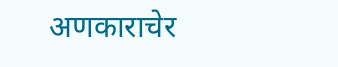अणकाराचेर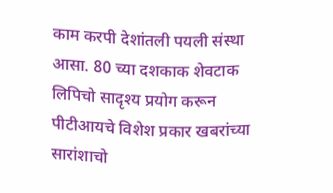काम करपी देशांतली पयली संस्था आसा. 80 च्या दशकाक शेवटाक लिपिचो सादृश्य प्रयोग करून पीटीआयचे विशेश प्रकार खबरांच्या सारांशाचो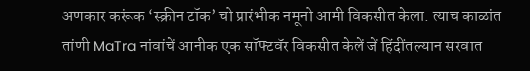अणकार करूंक ‘स्क्रीन टॉक’ चो प्रारंभीक नमूनो आमी विकसीत केला. त्याच काळांत तांणी MaTra नांवांचें आनीक एक सॉफ्टवॅर विकसीत केलें जें हिंदींतल्यान सरवात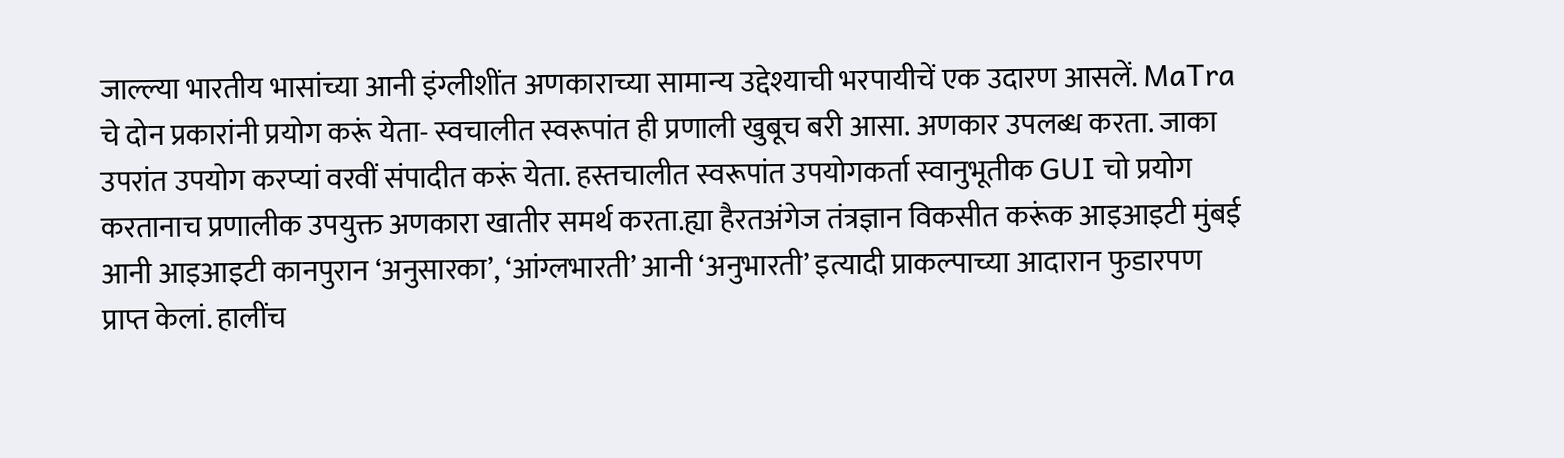जाल्ल्या भारतीय भासांच्या आनी इंग्लीशींत अणकाराच्या सामान्य उद्देश्याची भरपायीचें एक उदारण आसलें. MaTra चे दोन प्रकारांनी प्रयोग करूं येता- स्वचालीत स्वरूपांत ही प्रणाली खुबूच बरी आसा. अणकार उपलब्ध करता. जाका उपरांत उपयोग करप्यां वरवीं संपादीत करूं येता. हस्तचालीत स्वरूपांत उपयोगकर्ता स्वानुभूतीक GUI चो प्रयोग करतानाच प्रणालीक उपयुक्त अणकारा खातीर समर्थ करता.ह्या हैरतअंगेज तंत्रज्ञान विकसीत करूंक आइआइटी मुंबई आनी आइआइटी कानपुरान ‘अनुसारका’, ‘आंग्लभारती’ आनी ‘अनुभारती’ इत्यादी प्राकल्पाच्या आदारान फुडारपण प्राप्त केलां. हालींच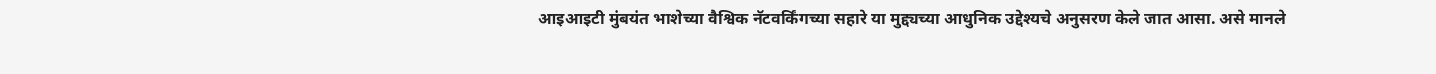आइआइटी मुंबयंत भाशेच्या वैश्विक नॅटवर्किंगच्या सहारे या मुद्द्यच्या आधुनिक उद्देश्यचे अनुसरण केले जात आसा. असे मानले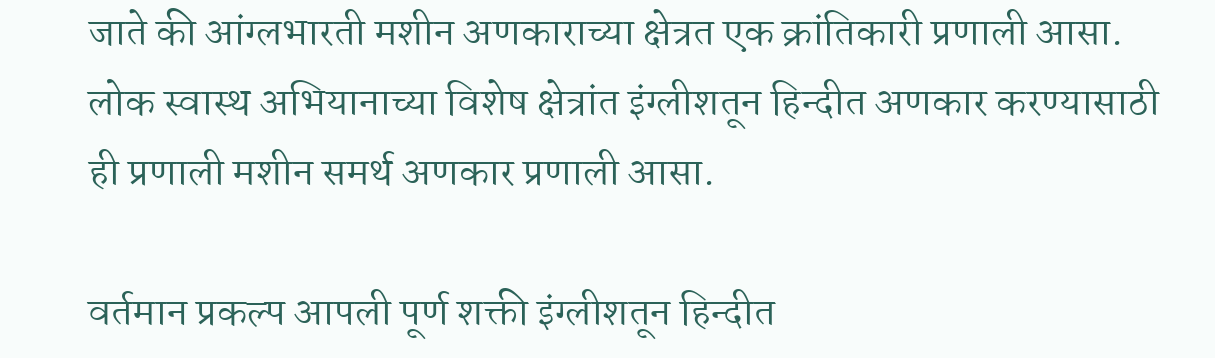जाते की आंग्लभारती मशीन अणकाराच्या क्षेत्रत एक क्रांतिकारी प्रणाली आसा. लोक स्वास्थ अभियानाच्या विशेष क्षेत्रांत इंग्लीशतून हिन्दीत अणकार करण्यासाठी ही प्रणाली मशीन समर्थ अणकार प्रणाली आसा.

वर्तमान प्रकल्प आपली पूर्ण शक्ती इंग्लीशतून हिन्दीत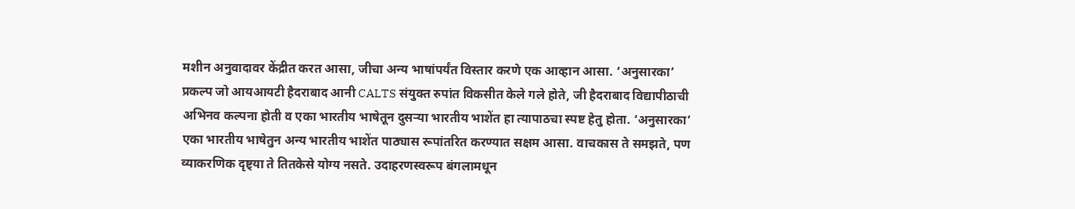मशीन अनुवादावर केंद्रीत करत आसा, जीचा अन्य भाषांपर्यंत विस्तार करणे एक आव्हान आसा. ‘अनुसारका’ प्रकल्प जो आयआयटी हैदराबाद आनी CALTS संयुक्त रुपांत विकसीत केले गले होते, जी हैदराबाद विद्यापीठाची अभिनव कल्पना होती व एका भारतीय भाषेतून दुसऱ्या भारतीय भाशेंत हा त्यापाठचा स्पष्ट हेतु होता. ‘अनुसारका’ एका भारतीय भाषेतुन अन्य भारतीय भाशेंत पाठ्यास रूपांतरित करण्यात सक्षम आसा. वाचकास ते समझते, पण व्याकरणिक दृष्ट्या ते तितकेसे योग्य नसते. उदाहरणस्वरूप बंगलामधून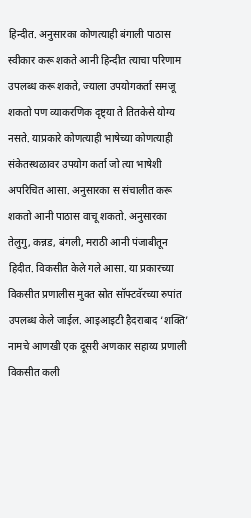हिन्दीत. अनुसारका कोणत्याही बंगाली पाठास स्वीकार करू शकते आनी हिन्दीत त्याचा परिणाम उपलब्ध करू शकते, ज्याला उपयोगकर्ता समजू शकतो पण व्याकरणिक दृष्ट्या ते तितकेसे योग्य नसते. याप्रकारे कोणत्याही भाषेच्या कोणत्याही संकेतस्थळावर उपयोग कर्ता जो त्या भाषेशी अपरिचित आसा. अनुसारका स संचालीत करू शकतो आनी पाठास वाचू शकतो. अनुसारका तेलुगु, कन्नड, बंगली, मराठी आनी पंजाबीतून हिदीत. विकसीत केले गले आसा. या प्रकारच्या विकसीत प्रणालीस मुक्त स्रोत सॉफ्टवॅरच्या रुपांत उपलब्ध केले जाईल. आइआइटी हैदराबाद ‘शक्ति’ नामचे आणखी एक दूसरी अणकार सहाय्य प्रणाली विकसीत कली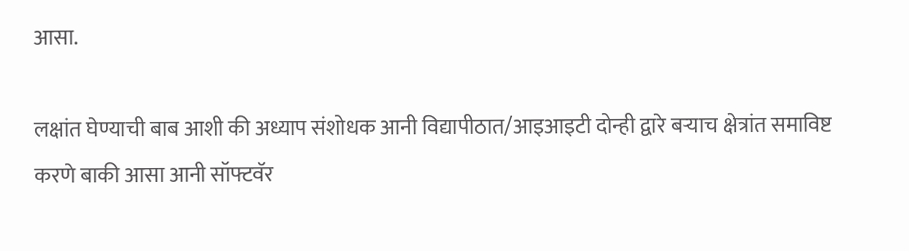आसा.

लक्षांत घेण्याची बाब आशी की अध्याप संशोधक आनी विद्यापीठात/आइआइटी दोन्ही द्वारे बऱ्याच क्षेत्रांत समाविष्ट करणे बाकी आसा आनी सॉफ्टवॅर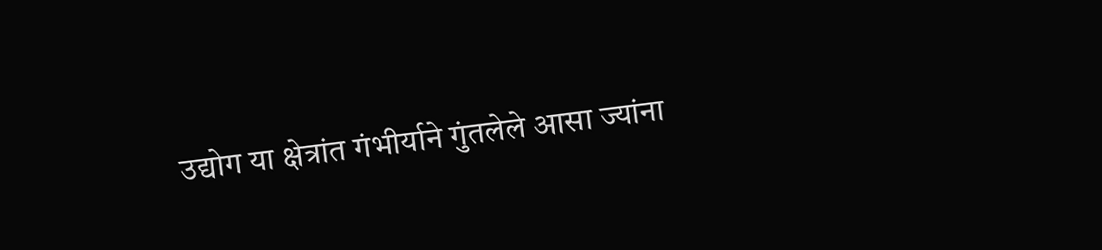उद्योग या क्षेत्रांत गंभीर्याने गुंतलेले आसा ज्यांना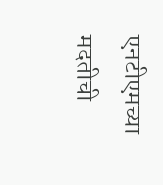एनटीएमच्या मदतीची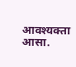आवश्यक्ता आसा.